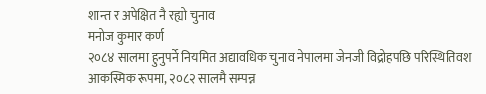शान्त र अपेक्षित नै रह्यो चुनाव
मनोज कुमार कर्ण
२०८४ सालमा हुनुपर्ने नियमित अद्यावधिक चुनाव नेपालमा जेनजी विद्रोहपछि परिस्थितिवश आकस्मिक रूपमा, २०८२ सालमै सम्पन्न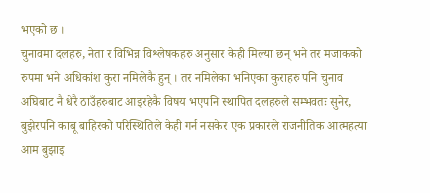भएको छ ।
चुनावमा दलहरु, नेता र विभिन्न विश्लेषकहरु अनुसार केही मिल्या छन् भने तर मजाकको रुपमा भने अधिकांश कुरा नमिलेकै हुन् । तर नमिलेका भनिएका कुराहरु पनि चुनाव अघिबाट नै धेरै ठाउँहरुबाट आइरहेकै विषय भएपनि स्थापित दलहरुले सम्भवतः सुनेर, बुझेरपनि काबू बाहिरको परिस्थितिले केही गर्न नसकेर एक प्रकारले राजनीतिक आत्महत्या आम बुझाइ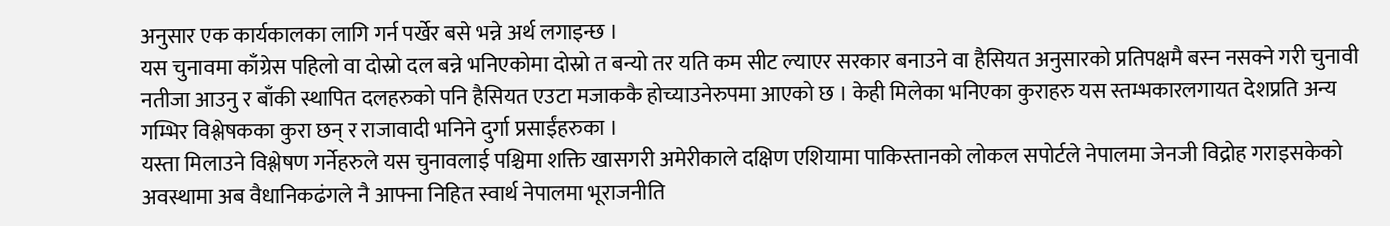अनुसार एक कार्यकालका लागि गर्न पर्खेर बसे भन्ने अर्थ लगाइन्छ ।
यस चुनावमा काँग्रेस पहिलो वा दोस्रो दल बन्ने भनिएकोमा दोस्रो त बन्यो तर यति कम सीट ल्याएर सरकार बनाउने वा हैसियत अनुसारको प्रतिपक्षमै बस्न नसक्ने गरी चुनावी नतीजा आउनु र बाँकी स्थापित दलहरुको पनि हैसियत एउटा मजाककै होच्याउनेरुपमा आएको छ । केही मिलेका भनिएका कुराहरु यस स्तम्भकारलगायत देशप्रति अन्य गम्भिर विश्लेषकका कुरा छन् र राजावादी भनिने दुर्गा प्रसाईंहरुका ।
यस्ता मिलाउने विश्लेषण गर्नेहरुले यस चुनावलाई पश्चिमा शक्ति खासगरी अमेरीकाले दक्षिण एशियामा पाकिस्तानको लोकल सपोर्टले नेपालमा जेनजी विद्रोह गराइसकेको अवस्थामा अब वैधानिकढंगले नै आफ्ना निहित स्वार्थ नेपालमा भूराजनीति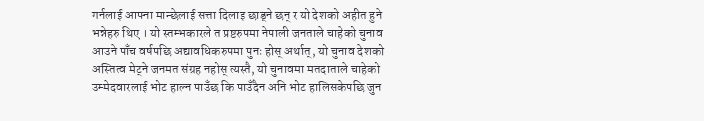गर्नलाई आफ्ना मान्छेलाई सत्ता दिलाइ छाड्ने छन् र यो देशको अहीत हुने भन्नेहरु थिए । यो स्तम्भकारले त प्रष्टरुपमा नेपाली जनताले चाहेको चुनाव आउने पाँच वर्षपछि अद्यावधिकरुपमा पुनः होस् अर्थात्, यो चुनाव देशको अस्तित्व मेट्ने जनमत संग्रह नहोस् त्यस्तै, यो चुनावमा मतदाताले चाहेको उम्मेदवारलाई भोट हाल्न पाउँछ कि पाउँदैन अनि भोट हालिसकेपछि जुन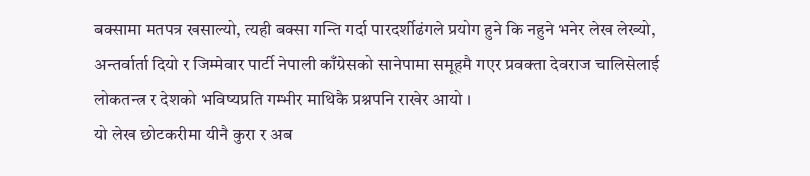बक्सामा मतपत्र खसाल्यो, त्यही बक्सा गन्ति गर्दा पारदर्शीढंगले प्रयोग हुने कि नहुने भनेर लेख लेख्यो, अन्तर्वार्ता दियो र जिम्मेवार पार्टी नेपाली काँग्रेसको सानेपामा समूहमै गएर प्रवक्ता देवराज चालिसेलाई लोकतन्त्र र देशको भविष्यप्रति गम्भीर माथिकै प्रश्नपनि राखेर आयो ।
यो लेख छोटकरीमा यीनै कुरा र अब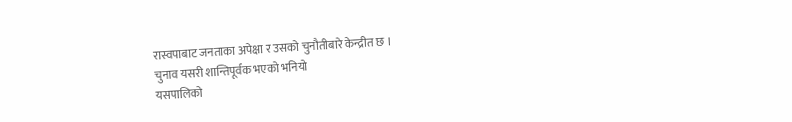रास्वपाबाट जनताका अपेक्षा र उसको चुनौतीबारे केन्द्रीत छ ।
चुनाव यसरी शान्तिपूर्वक भएको भनियो
यसपालिको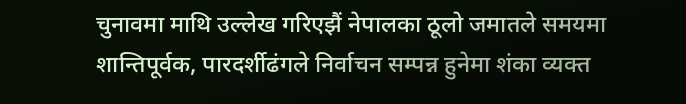चुनावमा माथि उल्लेख गरिएझैं नेपालका ठूलो जमातले समयमा शान्तिपूर्वक, पारदर्शीढंगले निर्वाचन सम्पन्न हुनेमा शंका व्यक्त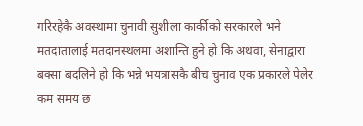गरिरहेकै अवस्थामा चुनावी सुशीला कार्कीको सरकारले भने मतदातालाई मतदानस्थलमा अशान्ति हुने हो कि अथवा, सेनाद्वारा बक्सा बदलिने हो कि भन्ने भयत्रासकै बीच चुनाव एक प्रकारले पेलेर कम समय छ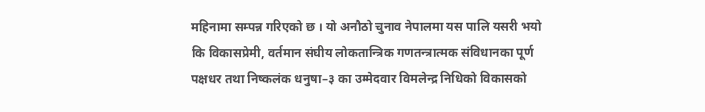महिनामा सम्पन्न गरिएको छ । यो अनौठो चुनाव नेपालमा यस पालि यसरी भयो कि विकासप्रेमी, वर्तमान संघीय लोकतान्त्रिक गणतन्त्रात्मक संविधानका पूर्ण पक्षधर तथा निष्कलंक धनुषा–३ का उम्मेदवार विमलेन्द्र निधिको विकासको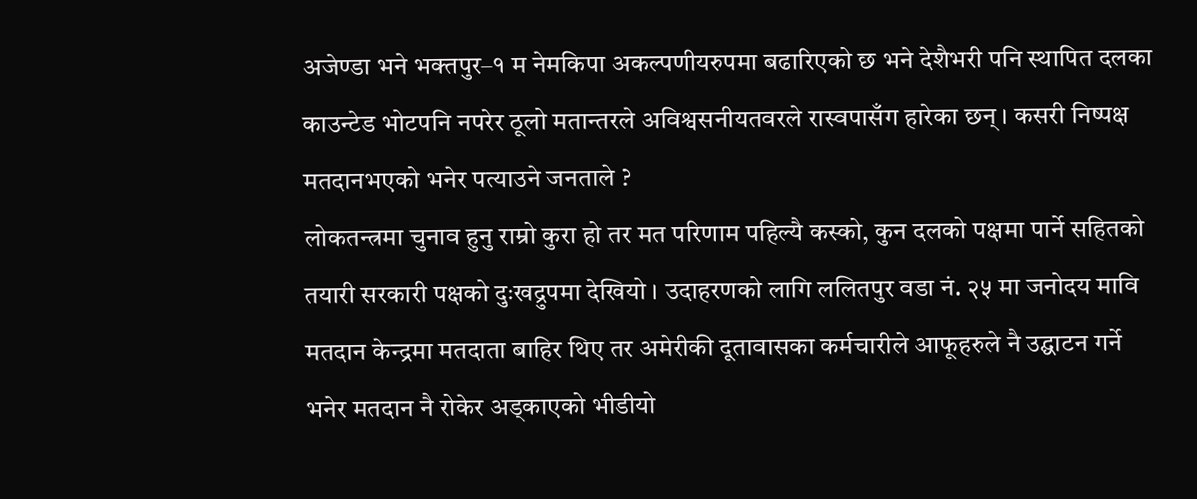अजेण्डा भने भक्तपुर–१ म नेमकिपा अकल्पणीयरुपमा बढारिएको छ भने देशैभरी पनि स्थापित दलका काउन्टेड भोटपनि नपरेर ठूलो मतान्तरले अविश्वसनीयतवरले रास्वपासँग हारेका छन् । कसरी निष्पक्ष मतदानभएको भनेर पत्याउने जनताले ?
लोकतन्त्रमा चुनाव हुनु राम्रो कुरा हो तर मत परिणाम पहिल्यै कस्को, कुन दलको पक्षमा पार्ने सहितको तयारी सरकारी पक्षको दुःखद्रुपमा देखियो । उदाहरणको लागि ललितपुर वडा नं. २५ मा जनोदय मावि मतदान केन्द्रमा मतदाता बाहिर थिए तर अमेरीकी दूतावासका कर्मचारीले आफूहरुले नै उद्घाटन गर्ने भनेर मतदान नै रोकेर अड्काएको भीडीयो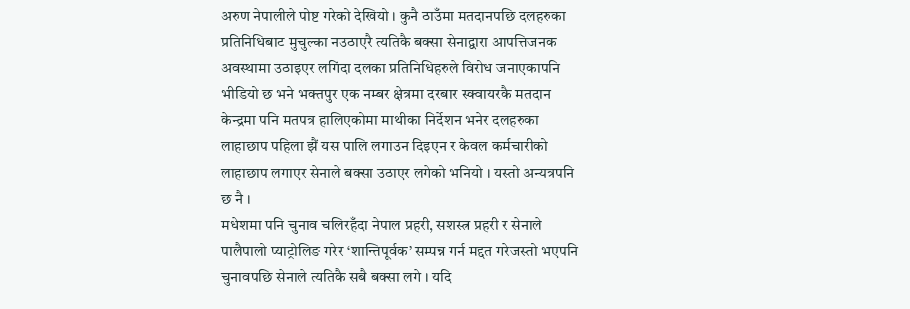अरुण नेपालीले पोष्ट गरेको देखियो । कुनै ठाउँमा मतदानपछि दलहरुका प्रतिनिधिबाट मुचुल्का नउठाएरै त्यतिकै बक्सा सेनाद्वारा आपत्तिजनक अवस्थामा उठाइएर लगिंदा दलका प्रतिनिधिहरुले विरोध जनाएकापनि भीडियो छ भने भक्तपुर एक नम्बर क्षेत्रमा दरबार स्क्वायरकै मतदान केन्द्रमा पनि मतपत्र हालिएकोमा माथीका निर्देशन भनेर दलहरुका लाहाछाप पहिला झैं यस पालि लगाउन दिइएन र केवल कर्मचारीको लाहाछाप लगाएर सेनाले बक्सा उठाएर लगेको भनियो । यस्तो अन्यत्रपनि छ नै ।
मधेशमा पनि चुनाव चलिरहँदा नेपाल प्रहरी, सशस्त्र प्रहरी र सेनाले पालैपालो प्याट्रोलिङ गरेर ‘शान्तिपूर्वक’ सम्पन्न गर्न मद्दत गरेजस्तो भएपनि चुनावपछि सेनाले त्यतिकै सबै बक्सा लगे । यदि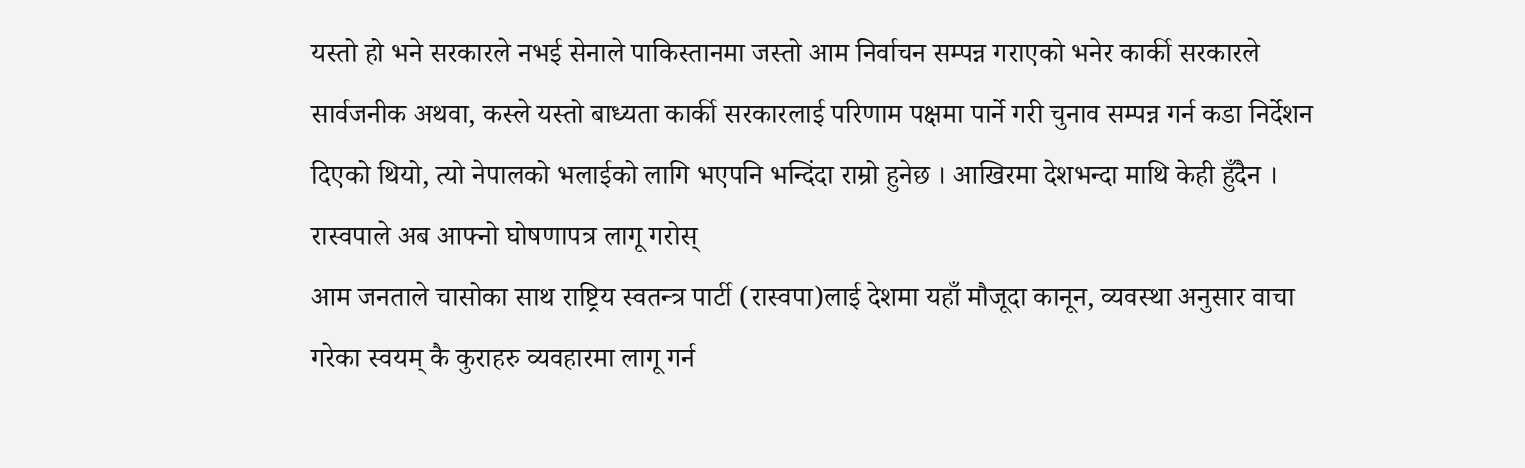यस्तो हो भने सरकारले नभई सेनाले पाकिस्तानमा जस्तो आम निर्वाचन सम्पन्न गराएको भनेर कार्की सरकारले सार्वजनीक अथवा, कस्ले यस्तो बाध्यता कार्की सरकारलाई परिणाम पक्षमा पार्ने गरी चुनाव सम्पन्न गर्न कडा निर्देशन दिएको थियो, त्यो नेपालको भलाईको लागि भएपनि भन्दिंदा राम्रो हुनेछ । आखिरमा देशभन्दा माथि केही हुँदैन ।
रास्वपाले अब आफ्नो घोषणापत्र लागू गरोस्
आम जनताले चासोका साथ राष्ट्रिय स्वतन्त्र पार्टी (रास्वपा)लाई देशमा यहाँ मौजूदा कानून, व्यवस्था अनुसार वाचा गरेका स्वयम् कै कुराहरु व्यवहारमा लागू गर्न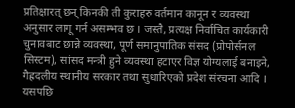प्रतिक्षारत् छन् किनकी ती कुराहरु वर्तमान कानून र व्यवस्था अनुसार लागू गर्न असम्भव छ । जस्तै, प्रत्यक्ष निर्वाचित कार्यकारी चुनावबाट छान्ने व्यवस्था, पूर्ण समानुपातिक संसद (प्रोपोर्सनल सिस्टम), सांसद मन्त्री हुने व्यवस्था हटाएर विज्ञ योग्यलाई बनाइने, गैह्रदलीय स्थानीय सरकार तथा सुधारिएको प्रदेश संरचना आदि । यसपछि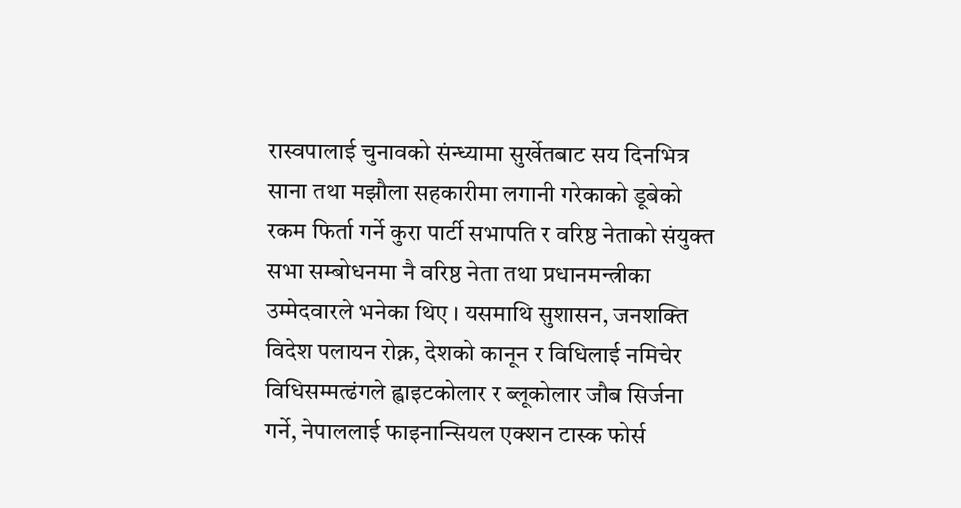रास्वपालाई चुनावको संन्ध्यामा सुर्खेतबाट सय दिनभित्र साना तथा मझौला सहकारीमा लगानी गरेकाको डूबेको रकम फिर्ता गर्ने कुरा पार्टी सभापति र वरिष्ठ नेताको संयुक्त सभा सम्बोधनमा नै वरिष्ठ नेता तथा प्रधानमन्त्रीका उम्मेदवारले भनेका थिए । यसमाथि सुशासन, जनशक्ति विदेश पलायन रोक्न, देशको कानून र विधिलाई नमिचेर विधिसम्मत्ढंगले ह्वाइटकोलार र ब्लूकोलार जौब सिर्जना गर्ने, नेपाललाई फाइनान्सियल एक्शन टास्क फोर्स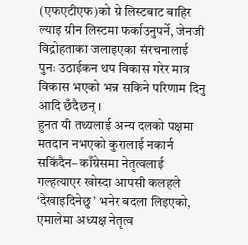(एफएटीएफ)को ग्रे लिस्टबाट बाहिर ल्याइ ग्रीन लिस्टमा फर्काउनुपर्ने, जेनजी विद्रोहताका जलाइएका संरचनालाई पुनः उठाईकन थप विकास गरेर मात्र विकास भएको भन्न सकिने परिणाम दिनु आदि छँदैछन् ।
हुनत यी तथ्यलाई अन्य दलको पक्षमा मतदान नभएको कुरालाई नकार्न सकिंदैन– काँग्रेसमा नेतृत्वलाई गल्हत्याएर खोस्दा आपसी कलहले ‘देखाइदिनेछु’ भनेर बदला लिइएको, एमालेमा अध्यक्ष नेतृत्व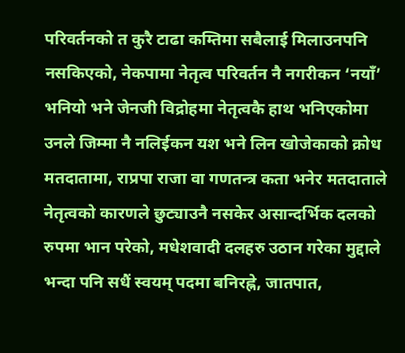परिवर्तनको त कुरै टाढा कम्तिमा सबैलाई मिलाउनपनि नसकिएको, नेकपामा नेतृत्व परिवर्तन नै नगरीकन ‘नयाँ’ भनियो भने जेनजी विद्रोहमा नेतृत्वकै हाथ भनिएकोमा उनले जिम्मा नै नलिईकन यश भने लिन खोजेकाको क्रोध मतदातामा, राप्रपा राजा वा गणतन्त्र कता भनेर मतदाताले नेतृत्वको कारणले छुट्याउनै नसकेर असान्दर्भिक दलको रुपमा भान परेको, मधेशवादी दलहरु उठान गरेका मुद्दाले भन्दा पनि सधैं स्वयम् पदमा बनिरह्ने, जातपात,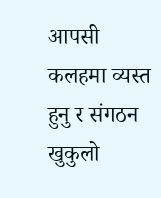आपसी कलहमा व्यस्त हुनु र संगठन खुकुलो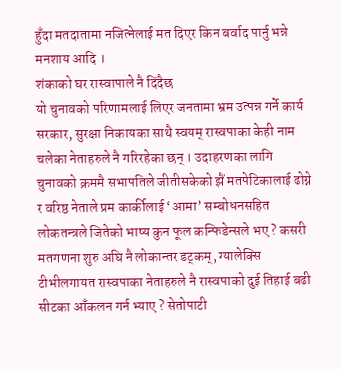हुँदा मतदातामा नजित्नेलाई मत दिएर किन बर्वाद पार्नु भन्ने मनशाय आदि ।
शंकाको घर रास्वापाले नै दिंदैछ
यो चुनावको परिणामलाई लिएर जनतामा भ्रम उत्पन्न गर्ने कार्य सरकार, सुरक्षा निकायका साथै स्वयम् रास्वपाका केही नाम चलेका नेताहरुले नै गरिरहेका छन् । उदाहरणका लागि चुनावको क्रममै सभापतिले जीतीसकेको झैं मतपेटिकालाई ढोग्ने र वरिष्ठ नेताले प्रम कार्कीलाई ‘आमा’ सम्बोधनसहित लोकतन्त्रले जितेको भाष्य कुन फूल कन्फिडेन्सले भए ? कसरी मतगणना शुरु अघि नै लोकान्तर डट्कम्, ग्यालेक्सि टीभीलगायत रास्वपाका नेताहरुले नै रास्वपाको दुई तिहाई बढी सीटका आँकलन गर्न भ्याए ? सेतोपाटी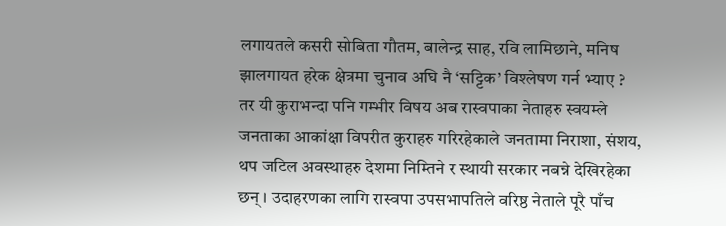लगायतले कसरी सोबिता गौतम, बालेन्द्र साह, रवि लामिछाने, मनिष झालगायत हरेक क्षेत्रमा चुनाव अघि नै ‘सट्टिक’ विश्लेषण गर्न भ्याए ?
तर यी कुराभन्दा पनि गम्भीर विषय अब रास्वपाका नेताहरु स्वयम्ले जनताका आकांक्षा विपरीत कुराहरु गरिरहेकाले जनतामा निराशा, संशय, थप जटिल अवस्थाहरु देशमा निम्तिने र स्थायी सरकार नबन्ने देखिरहेका छन् । उदाहरणका लागि रास्वपा उपसभापतिले वरिष्ठ नेताले पूरै पाँच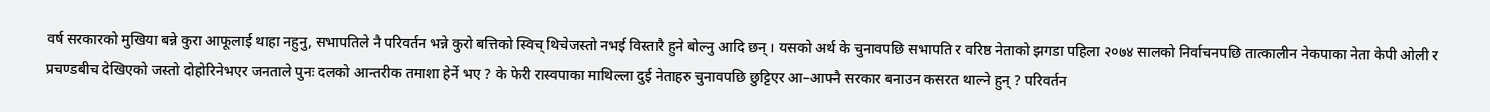वर्ष सरकारको मुखिया बन्ने कुरा आफूलाई थाहा नहुनु, सभापतिले नै परिवर्तन भन्ने कुरो बत्तिको स्विच् थिचेजस्तो नभई विस्तारै हुने बोल्नु आदि छन् । यसको अर्थ के चुनावपछि सभापति र वरिष्ठ नेताको झगडा पहिला २०७४ सालको निर्वाचनपछि तात्कालीन नेकपाका नेता केपी ओली र प्रचण्डबीच देखिएको जस्तो दोहोरिनेभएर जनताले पुनः दलको आन्तरीक तमाशा हेर्ने भए ? के फेरी रास्वपाका माथिल्ला दुई नेताहरु चुनावपछि छुट्टिएर आ–आफ्नै सरकार बनाउन कसरत थाल्ने हुन् ? परिवर्तन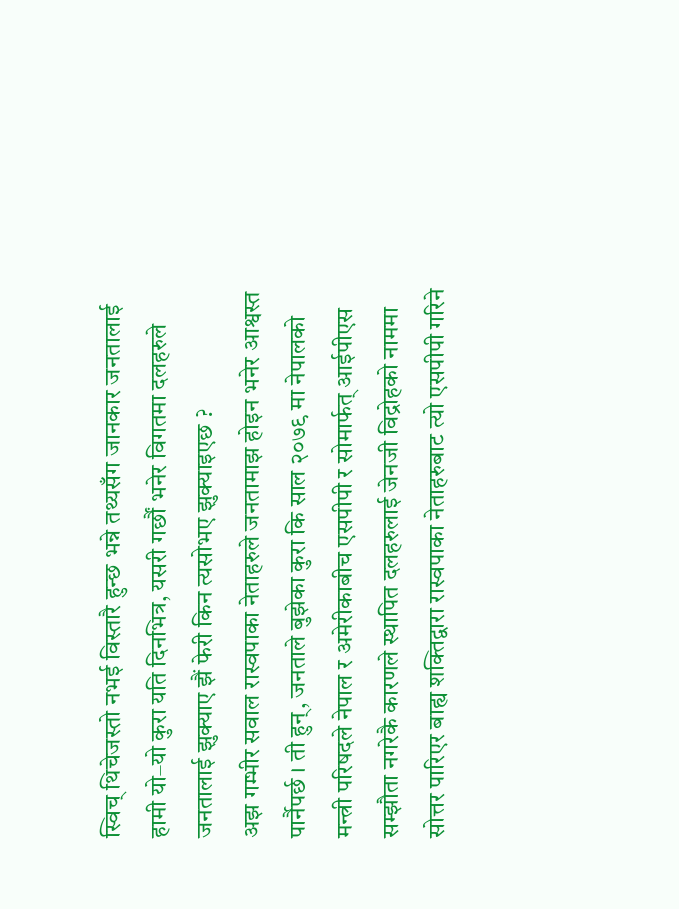स्विच् थिचेजस्तो नभई विस्तारै हुन्छ भन्ने तथ्यसँग जानकार जनतालाई हामी यो–यो कुरा यति दिनभित्र, यसरी गर्छौं भनेर विगतमा दलहरुले जनतालाई झुक्याए झैं फेरी किन त्यसोभए झुक्याइएछ ?
अझ गम्भीर सवाल रास्वपाका नेताहरुले जनतामाझ होइन भनेर आश्वस्त पार्नैपर्छ । ती हुन्, जनताले बुझेका कुरा कि साल २०७९ मा नेपालको मन्त्री परिषदले नेपाल र अमेरीकाबीच एसपीपी र सोमार्फत् आईपीएस सम्झौता नगरेकै कारणले स्थापित दलहरुलाई जेनजी विद्रोहको नाममा सोत्तर पारिएर बाह्य शक्तिद्वारा रास्वपाका नेताहरुबाट त्यो एसपीपी गरिने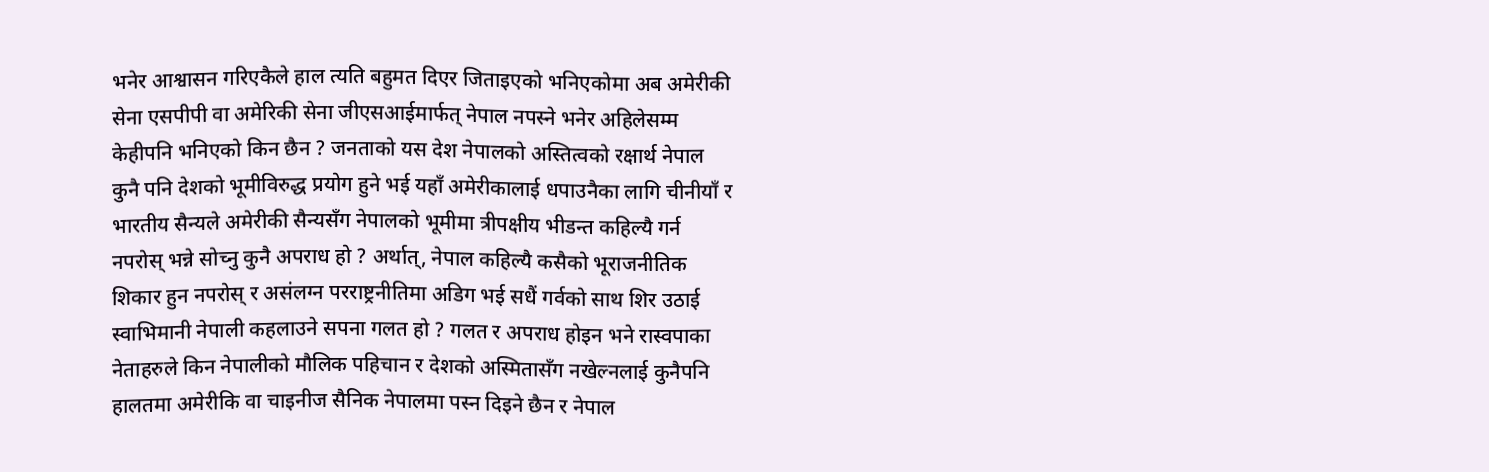भनेर आश्वासन गरिएकैले हाल त्यति बहुमत दिएर जिताइएको भनिएकोमा अब अमेरीकी सेना एसपीपी वा अमेरिकी सेना जीएसआईमार्फत् नेपाल नपस्ने भनेर अहिलेसम्म केहीपनि भनिएको किन छैन ? जनताको यस देश नेपालको अस्तित्वको रक्षार्थ नेपाल कुनै पनि देशको भूमीविरुद्ध प्रयोग हुने भई यहाँ अमेरीकालाई धपाउनैका लागि चीनीयाँ र भारतीय सैन्यले अमेरीकी सैन्यसँग नेपालको भूमीमा त्रीपक्षीय भीडन्त कहिल्यै गर्न नपरोस् भन्ने सोच्नु कुनै अपराध हो ? अर्थात्, नेपाल कहिल्यै कसैको भूराजनीतिक शिकार हुन नपरोस् र असंलग्न परराष्ट्रनीतिमा अडिग भई सधैं गर्वको साथ शिर उठाई स्वाभिमानी नेपाली कहलाउने सपना गलत हो ? गलत र अपराध होइन भने रास्वपाका नेताहरुले किन नेपालीको मौलिक पहिचान र देशको अस्मितासँग नखेल्नलाई कुनैपनि हालतमा अमेरीकि वा चाइनीज सैनिक नेपालमा पस्न दिइने छैन र नेपाल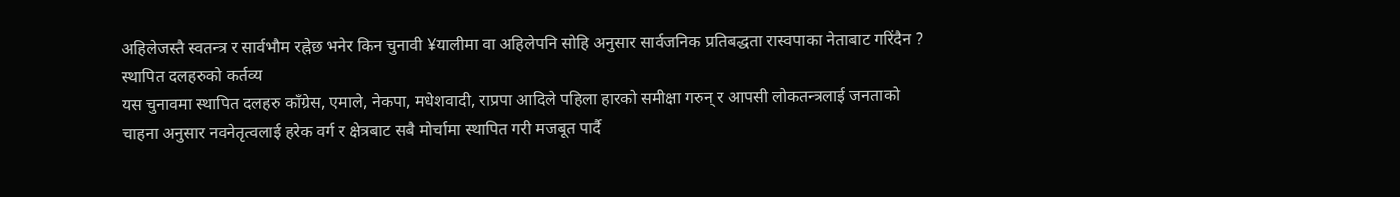अहिलेजस्तै स्वतन्त्र र सार्वभौम रह्नेछ भनेर किन चुनावी ¥यालीमा वा अहिलेपनि सोहि अनुसार सार्वजनिक प्रतिबद्धता रास्वपाका नेताबाट गरिंदैन ?
स्थापित दलहरुको कर्तव्य
यस चुनावमा स्थापित दलहरु काँग्रेस, एमाले, नेकपा, मधेशवादी, राप्रपा आदिले पहिला हारको समीक्षा गरुन् र आपसी लोकतन्त्रलाई जनताको चाहना अनुसार नवनेतृत्वलाई हरेक वर्ग र क्षेत्रबाट सबै मोर्चामा स्थापित गरी मजबूत पार्दै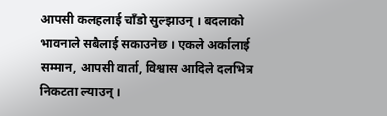आपसी कलहलाई चाँडो सुल्झाउन् । बदलाको भावनाले सबैलाई सकाउनेछ । एकले अर्कालाई सम्मान, आपसी वार्ता, विश्वास आदिले दलभित्र निकटता ल्याउन् ।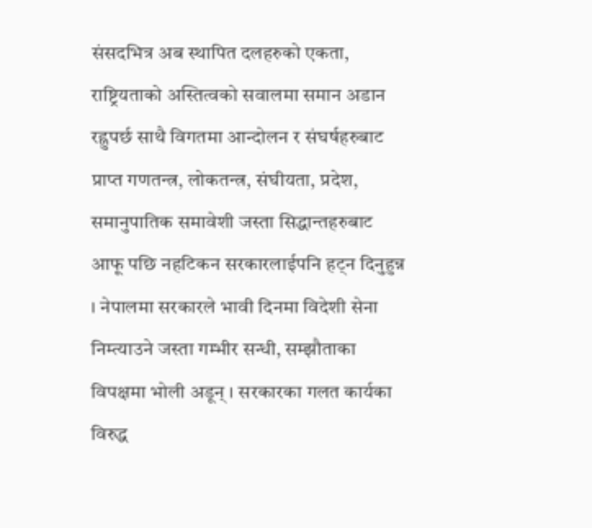संसदभित्र अब स्थापित दलहरुको एकता, राष्ट्रियताको अस्तित्वको सवालमा समान अडान रह्नुपर्छ साथै विगतमा आन्दोलन र संघर्षहरुबाट प्राप्त गणतन्त्र, लोकतन्त्र, संघीयता, प्रदेश, समानुपातिक समावेशी जस्ता सिद्धान्तहरुबाट आफू पछि नहटिकन सरकारलाईपनि हट्न दिनुहुन्न । नेपालमा सरकारले भावी दिनमा विदेशी सेना निम्त्याउने जस्ता गम्भीर सन्धी, सम्झौताका विपक्षमा भोली अडून् । सरकारका गलत कार्यका विरुद्ध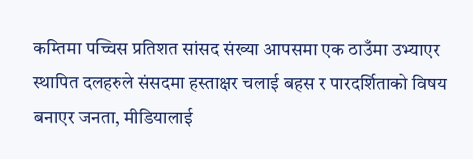कम्तिमा पच्चिस प्रतिशत सांसद संख्या आपसमा एक ठाउँमा उभ्याएर स्थापित दलहरुले संसदमा हस्ताक्षर चलाई बहस र पारदर्शिताको विषय बनाएर जनता, मीडियालाई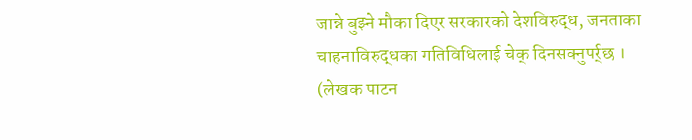जान्ने बुझ्ने मौका दिएर सरकारको देशविरुद्ध, जनताका चाहनाविरुद्धका गतिविधिलाई चेक् दिनसक्नुपर्र्छ ।
(लेखक पाटन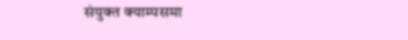संयुक्त क्याम्पसमा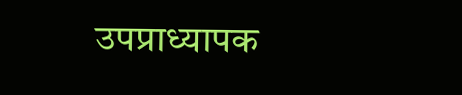उपप्राध्यापक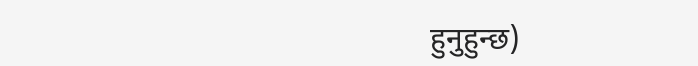हुनुहुन्छ)